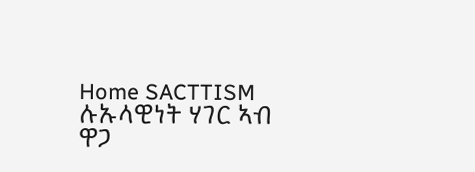Home SACTTISM ሉኡላዊነት ሃገር ኣብ ዋጋ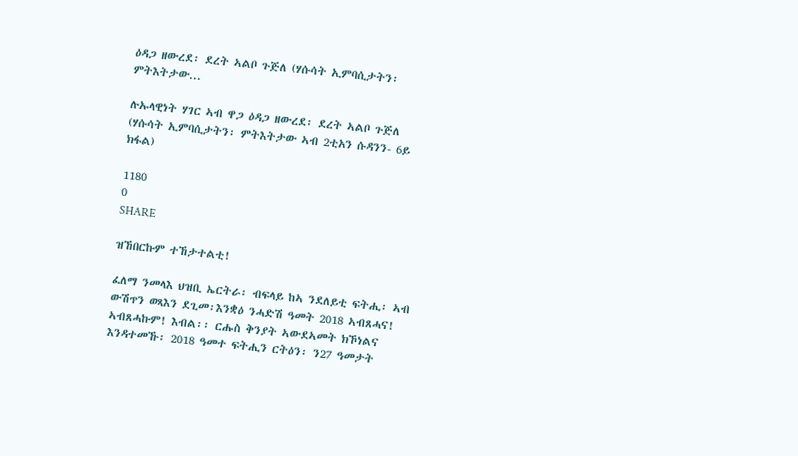ዕዳጋ ዘውረደ፡ ደረት ኣልቦ ጉጅለ (ሃሱሳት ኢምባሲታትን፡ ምትእትታው...

ሉኡላዊነት ሃገር ኣብ ዋጋ ዕዳጋ ዘውረደ፡ ደረት ኣልቦ ጉጅለ (ሃሱሳት ኢምባሲታትን፡ ምትእትታው ኣብ 2ቲአን ሱዳንን- 6ይ ክፋል)

1180
0
SHARE

ዝኸበርኩም ተኸታተልቲ!

ፈለማ ንመላእ ህዝቢ ኤርትራ፡ ብፍላይ ከኣ ንደለይቲ ፍትሒ፡ ኣብ ውሽጥን ወጻእን ደጊመ፡እንቋዕ ንሓድሽ ዓመት 2018 ኣብጸሓና! ኣብጸሓኩም! እብል፡፡ ርሑስ ቅንያት ኣውደኣመት ክኾነልና እንዳተመኹ፡ 2018 ዓመተ ፍትሒን ርትዕን፡ ን27 ዓመታት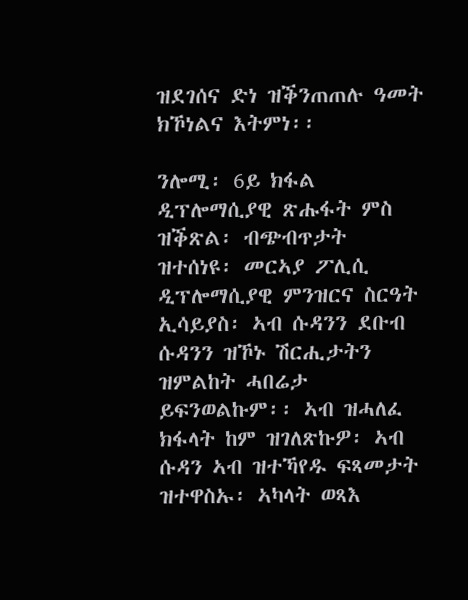ዝደገሰና ድነ ዝቕንጠጠሉ ዓመት ክኾነልና እትምነ፡፡

ንሎሚ፡ 6ይ ክፋል ዲፕሎማሲያዊ ጽሑፋት ምስ ዝቕጽል፡ ብጭብጥታት ዝተሰነዩ፡ መርኣያ ፖሊሲ ዲፕሎማሲያዊ ምንዝርና ስርዓት ኢሳይያስ፡ ኣብ ሱዳንን ደቡብ ሱዳንን ዝኾኑ ሽርሒታትን ዝምልከት ሓበሬታ ይፍንወልኩም፡፡ ኣብ ዝሓለፈ ክፋላት ከም ዝገለጽኩዎ፡ ኣብ ሱዳን ኣብ ዝተኻየዱ ፍጻመታት ዝተዋስኡ፡ ኣካላት ወጻእ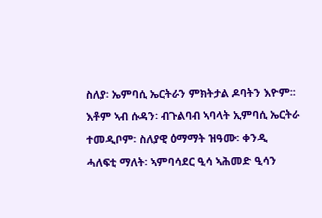ስለያ፡ ኤምባሲ ኤርትራን ምክትታል ዶባትን እዮም፡፡ እቶም ኣብ ሱዳን፡ ብጉልባብ ኣባላት ኢምባሲ ኤርትራ ተመዲቦም፡ ስለያዊ ዕማማት ዝዓሙ፡ ቀንዲ ሓለፍቲ ማለት፡ ኣምባሳደር ዒሳ ኣሕመድ ዒሳን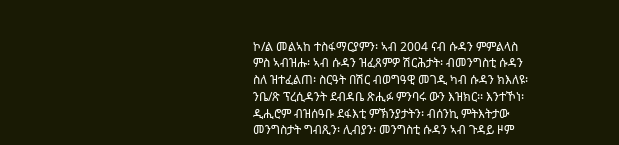ኮ/ል መልኣከ ተስፋማርያምን፡ ኣብ 2004 ናብ ሱዳን ምምልላስ ምስ ኣብዝሑ፡ ኣብ ሱዳን ዝፈጸምዎ ሽርሕታት፡ ብመንግስቲ ሱዳን ስለ ዝተፈልጠ፡ ስርዓት በሽር ብወግዓዊ መገዲ ካብ ሱዳን ክእለዩ፡ ንቤ/ጽ ፕረሲዳንት ደብዳቤ ጽሒፉ ምንባሩ ውን እዝክር፡፡ እንተኾነ፡ ዲሒሮም ብዝሰዓቡ ደፋእቲ ምኽንያታትን፡ ብሰንኪ ምትእትታው መንግስታት ግብጺን፡ ሊብያን፡ መንግስቲ ሱዳን ኣብ ጉዳይ ዞም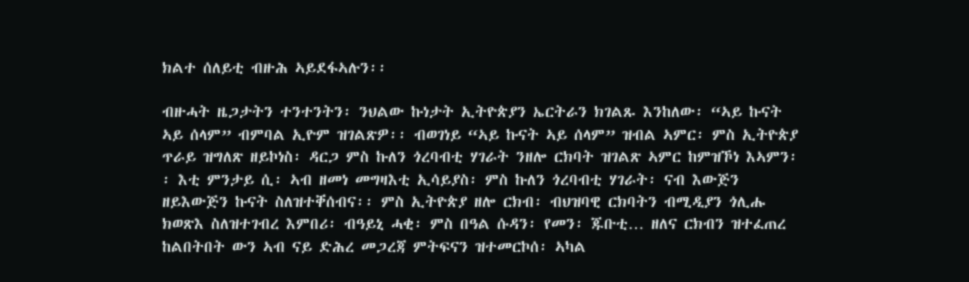ክልተ ሰለይቲ ብዙሕ ኣይደፋኣሉን፡፡

ብዙሓት ዜጋታትን ተንተንትን፡ ንህልው ኩነታት ኢትዮጵያን ኤርትራን ክገልጹ እንከለው፡ “ኣይ ኩናት ኣይ ሰላም” ብምባል ኢዮም ዝገልጽዎ፡፡ ብወገነይ “ኣይ ኩናት ኣይ ሰላም” ዝብል ኣምር፡ ምስ ኢትዮጵያ ጥራይ ዝግለጽ ዘይኮነስ፡ ዳርጋ ምስ ኩለን ጎረባብቲ ሃገራት ንዘሎ ርክባት ዝገልጽ ኣምር ከምዝኾነ እኣምን፡፡ እቲ ምንታይ ሲ፡ ኣብ ዘመነ መግዛእቲ ኢሳይያስ፡ ምስ ኩለን ጎረባብቲ ሃገራት፡ ናብ እውጅን ዘይእውጅን ኩናት ስለዝተቐሰብና፡፡ ምስ ኢትዮጵያ ዘሎ ርክብ፡ ብህዝባዊ ርክባትን ብሚዲያን ጎሊሑ ክወጽእ ስለዝተገብረ እምበሪ፡ ብዓይኒ ሓቂ፡ ምስ በዓል ሱዳን፡ የመን፡ ጁቡቲ… ዘለና ርክብን ዝተፈጠረ ከልበትበት ውን ኣብ ናይ ድሕረ መጋረጃ ምትፍናን ዝተመርኮሰ፡ ኣካል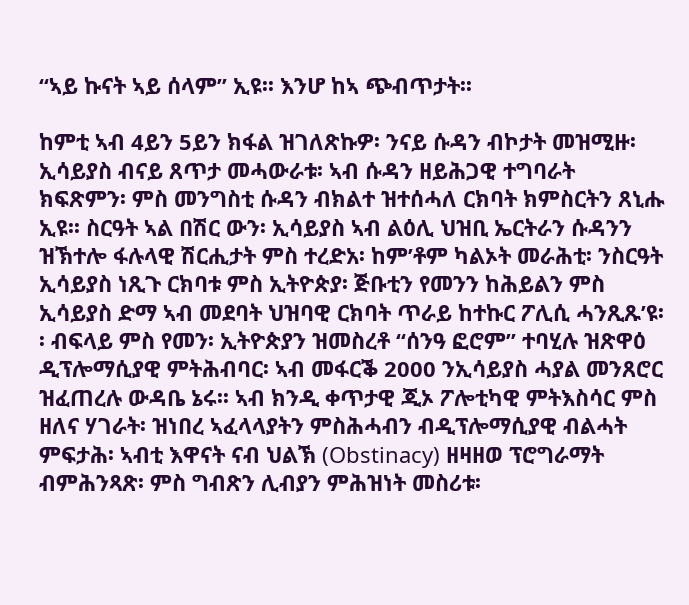“ኣይ ኩናት ኣይ ሰላም” ኢዩ፡፡ እንሆ ከኣ ጭብጥታት፡፡

ከምቲ ኣብ 4ይን 5ይን ክፋል ዝገለጽኩዎ፡ ንናይ ሱዳን ብኮታት መዝሚዙ፡ ኢሳይያስ ብናይ ጸጥታ መሓውራቱ፡ ኣብ ሱዳን ዘይሕጋዊ ተግባራት ክፍጽምን፡ ምስ መንግስቲ ሱዳን ብክልተ ዝተሰሓለ ርክባት ክምስርትን ጸኒሑ ኢዩ፡፡ ስርዓት ኣል በሽር ውን፡ ኢሳይያስ ኣብ ልዕሊ ህዝቢ ኤርትራን ሱዳንን ዝኽተሎ ፋሉላዊ ሽርሒታት ምስ ተረድአ፡ ከም’ቶም ካልኦት መራሕቲ፡ ንስርዓት ኢሳይያስ ነጺጉ ርክባቱ ምስ ኢትዮጵያ፡ ጅቡቲን የመንን ከሕይልን ምስ ኢሳይያስ ድማ ኣብ መደባት ህዝባዊ ርክባት ጥራይ ከተኩር ፖሊሲ ሓንጺጹ’ዩ፡፡ ብፍላይ ምስ የመን፡ ኢትዮጵያን ዝመስረቶ “ሰንዓ ፎሮም” ተባሂሉ ዝጽዋዕ ዲፕሎማሲያዊ ምትሕብባር፡ ኣብ መፋርቕ 2000 ንኢሳይያስ ሓያል መንጸሮር ዝፈጠረሉ ውዳቤ ኔሩ፡፡ ኣብ ክንዲ ቀጥታዊ ጂኦ ፖሎቲካዊ ምትእስሳር ምስ ዘለና ሃገራት፡ ዝነበረ ኣፈላላያትን ምስሕሓብን ብዲፕሎማሲያዊ ብልሓት ምፍታሕ፡ ኣብቲ እዋናት ናብ ህልኽ (Obstinacy) ዘዛዘወ ፕሮግራማት ብምሕንጻጽ፡ ምስ ግብጽን ሊብያን ምሕዝነት መስሪቱ፡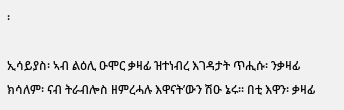፡

ኢሳይያስ፡ ኣብ ልዕሊ ዑሞር ቃዛፊ ዝተነብረ እገዳታት ጥሒሱ፡ ንቃዛፊ ክሳለም፡ ናብ ትራብሎስ ዘምረሓሉ እዋናት’ውን ሽዑ ኔሩ፡፡ በቲ እዋን፡ ቃዛፊ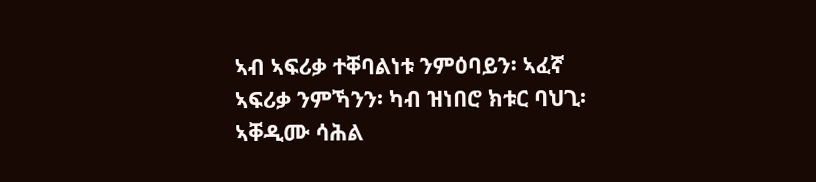ኣብ ኣፍሪቃ ተቐባልነቱ ንምዕባይን፡ ኣፈኛ ኣፍሪቃ ንምኻንን፡ ካብ ዝነበሮ ክቱር ባህጊ፡ ኣቐዲሙ ሳሕል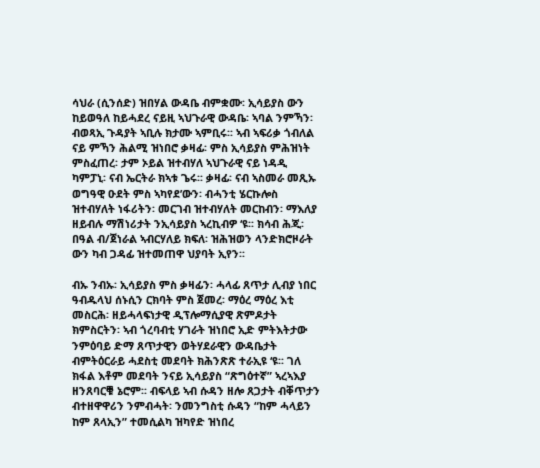ሳህራ (ሲንሰድ) ዝበሃል ውዳቤ ብምቋሙ፡ ኢሳይያስ ውን ከይወዓለ ከይሓደረ ናይዚ ኣህጉራዊ ውዳቤ፡ ኣባል ንምኻን፡ ብወጻኢ ጉዳያት ኣቢሉ ክታሙ ኣምቢሩ፡፡ ኣብ ኣፍሪቃ ጎብለል ናይ ምኻን ሕልሚ ዝነበሮ ቃዛፊ፡ ምስ ኢሳይያስ ምሕዝነት ምስፈጠረ፡ ታም ኦይል ዝተብሃለ ኣህጉራዊ ናይ ነዳዲ ካምፓኒ፡ ናብ ኤርትራ ክኣቱ ጌሩ፡፡ ቃዛፊ፡ ናብ ኣስመራ መጺኡ ወግዓዊ ዑደት ምስ ኣካየደ’ውን፡ ብሓንቲ ሄርኩሎስ ዝተብሃለት ነፋሪትን፡ መርገብ ዝተብሃለት መርከብን፡ ማእለያ ዘይብሉ ማሽነሪታት ንኢሳይያስ ኣረኪብዎ ‘ዩ፡፡ ክሳብ ሕጂ፡ በዓል ብ/ጀነራል ኣብርሃለይ ክፍለ፡ ዝሕዝወን ላንድክሮዞራት ውን ካብ ጋዳፊ ዝተመጠዋ ህያባት ኢየን፡፡

ብኡ ንብኡ፡ ኢሳይያስ ምስ ቃዛፊን፡ ሓላፊ ጸጥታ ሊብያ ነበር ዓብዱላህ ሰኑሲን ርክባት ምስ ጀመረ፡ ማዕረ ማዕረ እቲ መስርሕ፡ ዘይሓላፍነታዊ ዲፕሎማሲያዊ ጽምዶታት ክምስርትን፡ ኣብ ጎረባብቲ ሃገራት ዝነበሮ ኢድ ምትእትታው ንምዕባይ ድማ ጸጥታዊን ወትሃደራዊን ውዳቤታት ብምትዕርራይ ሓደስቲ መደባት ክሕንጽጽ ተራኢዩ ‘ዩ፡፡ ገለ ክፋል እቶም መደባት ንናይ ኢሳይያስ “ጽግዕተኛ” ኣረኣእያ ዘንጸባርቑ ኔሮም፡፡ ብፍላይ ኣብ ሱዳን ዘሎ ጸጋታት ብቐጥታን ብተዘዋዋሪን ንምብሓት፡ ንመንግስቲ ሱዳን “ከም ሓላይን ከም ጸላኢን” ተመሲልካ ዝካየድ ዝነበረ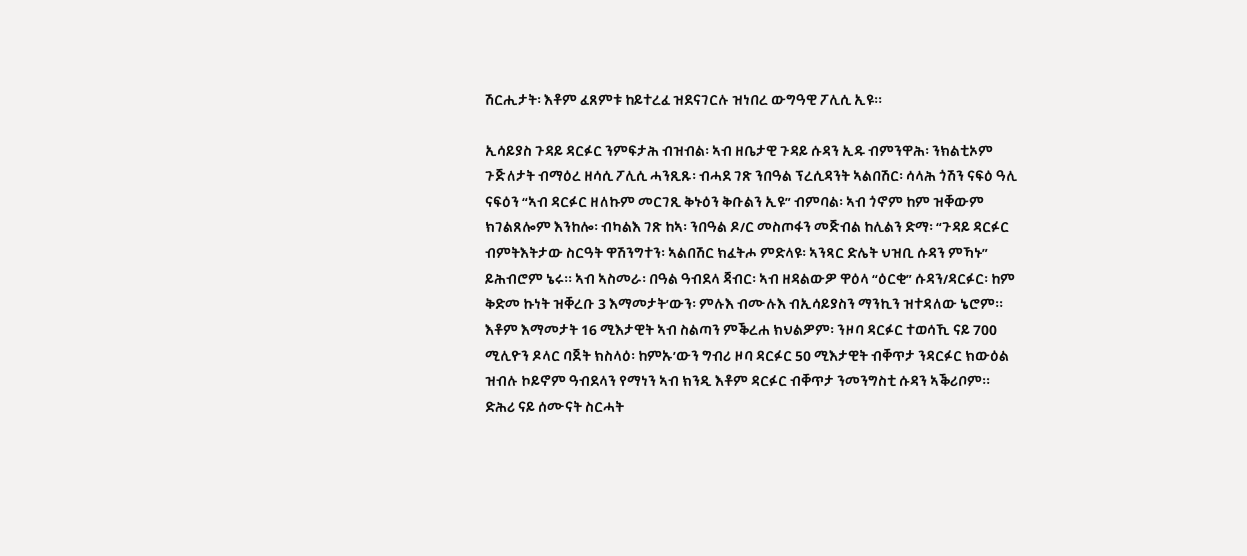ሽርሒታት፡ እቶም ፈጸምቱ ከይተረፈ ዝደናገርሉ ዝነበረ ውግዓዊ ፖሊሲ ኢዩ፡፡

ኢሳይያስ ጉዳይ ዳርፉር ንምፍታሕ ብዝብል፡ ኣብ ዘቤታዊ ጉዳይ ሱዳን ኢዱ ብምንዋሕ፡ ንክልቲኦም ጉጅለታት ብማዕረ ዘሳሲ ፖሊሲ ሓንጺጹ፡ ብሓደ ገጽ ንበዓል ፕረሲዳንት ኣልበሽር፡ ሳላሕ ጎሽን ናፍዕ ዓሊ ናፍዕን “ኣብ ዳርፉር ዘለኩም መርገጺ ቅኑዕን ቅቡልን ኢዩ” ብምባል፡ ኣብ ጎኖም ከም ዝቐውም ክገልጸሎም እንከሎ፡ ብካልእ ገጽ ከኣ፡ ንበዓል ዶ/ር መስጦፋን መጅብል ከሊልን ድማ፡ “ጉዳይ ዳርፉር ብምትእትታው ስርዓት ዋሽንግተን፡ ኣልበሽር ክፈትሖ ምድላዩ፡ ኣንጻር ድሌት ህዝቢ ሱዳን ምኻኑ” ይሕብሮም ኔሩ፡፡ ኣብ ኣስመራ፡ በዓል ዓብደላ ጃብር፡ ኣብ ዘዳልውዎ ዋዕላ “ዕርቂ” ሱዳን/ዳርፉር፡ ከም ቅድመ ኩነት ዝቐረቡ 3 እማመታት’ውን፡ ምሉእ ብሙሉእ ብኢሳይያስን ማንኪን ዝተዳለው ኔሮም፡፡ እቶም እማመታት 16 ሚእታዊት ኣብ ስልጣን ምቕረሐ ክህልዎም፡ ንዞባ ዳርፉር ተወሳኺ ናይ 700 ሚሊዮን ዶላር ባጀት ክስላዕ፡ ከምኡ’ውን ግብሪ ዞባ ዳርፉር 50 ሚእታዊት ብቐጥታ ንዳርፉር ክውዕል ዝብሉ ኮይኖም ዓብደላን የማነን ኣብ ክንዲ እቶም ዳርፉር ብቐጥታ ንመንግስቲ ሱዳን ኣቕሪቦም፡፡ ድሕሪ ናይ ሰሙናት ስርሓት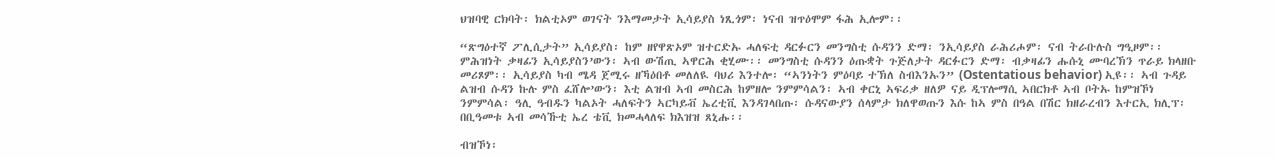ህዝባዊ ርክባት፡ ክልቲኦም ወገናት ንእማመታት ኢሳይያስ ነጺጎም፡ ነናብ ዝጥዕሞም ፋሕ ኢሎም፡፡

“ጽግዕተኛ ፖሊሲታት” ኢሳይያስ፡ ከም ዘየዋጽኦም ዝተርድኡ ሓለፍቲ ዳርፉርን መንግስቲ ሱዳንን ድማ፡ ንኢሳይያስ ራሕሪሖም፡ ናብ ትራቡሉስ ግዒዞም፡፡ ምሕዝነት ቃዛፊን ኢሳይያስን’ውን፡ ኣብ ውሽጢ ኣዋርሕ ቂሂሙ፡፡ መንግስቲ ሱዳንን ዕጡቋት ጉጅለታት ዳርፉርን ድማ፡ ብቃዛፊን ሑሱኒ ሙባረኽን ጥራይ ክላዘቡ መሪጾም፡፡ ኢሳይያስ ካብ ሜዳ ጀሚሩ ዘኻዕበቶ መለለዪ ባህሪ እንተሎ፡ “ኣንነትን ምዕባይ ተኽለ ስብእንኡን” (Ostentatious behavior) ኢዩ፡፡ ኣብ ጉዳይ ልዝብ ሱዳን ኩሉ ምስ ፈሸሎ’ውን፡ እቲ ልዝብ ኣብ መስርሕ ከምዘሎ ንምምሳልን፡ ኣብ ቀርኒ ኣፍሪቃ ዘለዎ ናይ ዲፕሎማሲ ኣበርክቶ ኣብ ቦትኡ ከምዝኾነ ንምምሳል፡ ዓሊ ዓብዱን ካልኦት ሓለፍትን ኣርካይቭ ኤረቲቪ እንዳገላበጡ፡ ሱዳናውያን ሰላምታ ክለዋወጡን እሱ ከኣ ምስ በዓል በሽር ክዘራረብን እተርኢ ክሊፕ፡ በቢዓመቱ ኣብ መሳኹቲ ኤረ ቴቪ ክመሓላለፍ ክእዝዝ ጸኒሑ፡፡

ብዝኾነ፡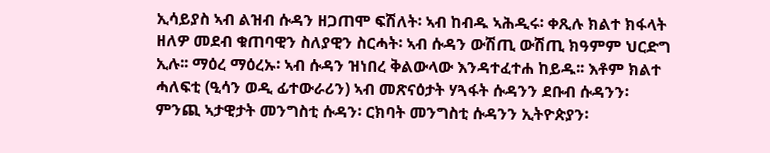ኢሳይያስ ኣብ ልዝብ ሱዳን ዘጋጠሞ ፍሽለት፡ ኣብ ከብዱ ኣሕዲሩ፡ ቀጺሉ ክልተ ክፋላት ዘለዎ መደብ ቁጠባዊን ስለያዊን ስርሓት፡ ኣብ ሱዳን ውሽጢ ውሽጢ ክዓምም ህርድግ ኢሉ፡፡ ማዕረ ማዕረኡ፡ ኣብ ሱዳን ዝነበረ ቅልውላው እንዳተፈተሐ ከይዱ፡፡ እቶም ክልተ ሓለፍቲ (ዒሳን ወዲ ፊተውራሪን) ኣብ መጽናዕታት ሃጓፋት ሱዳንን ደቡብ ሱዳንን፡ ምንጪ ኣታዊታት መንግስቲ ሱዳን፡ ርክባት መንግስቲ ሱዳንን ኢትዮጵያን፡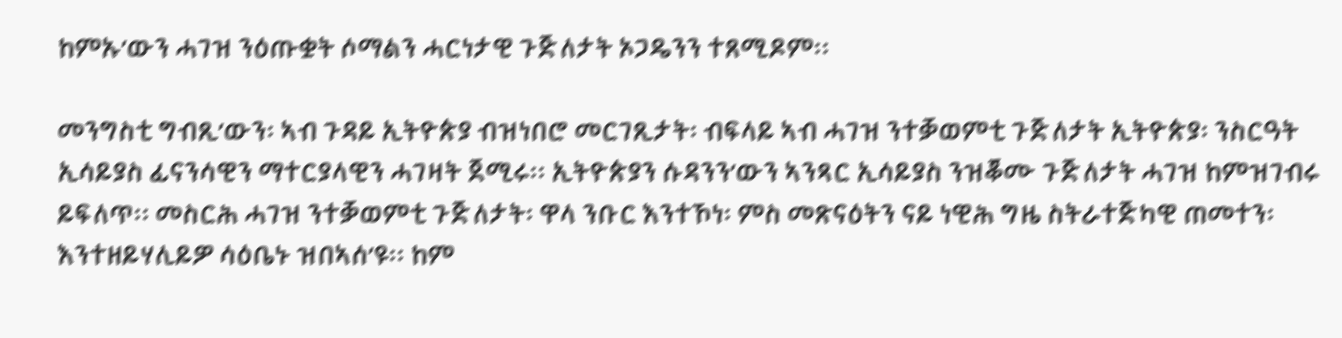ከምኡ’ውን ሓገዝ ንዕጡቋት ሶማልን ሓርነታዊ ጉጅለታት ኦጋዴንን ተጸሚዶም፡፡

መንግስቲ ግብጺ’ውን፡ ኣብ ጉዳይ ኢትዮጵያ ብዝነበሮ መርገጺታት፡ ብፍላይ ኣብ ሓገዝ ንተቓወምቲ ጉጅለታት ኢትዮጵያ፡ ንስርዓት ኢሳይያስ ፊናንሳዊን ማተርያላዊን ሓገዛት ጀሚሩ፡፡ ኢትዮጵያን ሱዳንን’ውን ኣንጻር ኢሳይያስ ንዝቖሙ ጉጅለታት ሓገዝ ከምዝገብሩ ይፍለጥ፡፡ መስርሕ ሓገዝ ንተቓወምቲ ጉጅለታት፡ ዋላ ንቡር እንተኾነ፡ ምስ መጽናዕትን ናይ ነዊሕ ግዜ ስትራተጅካዊ ጠመተን፡ እንተዘይሃሊይዎ ሳዕቤኑ ዝበኣሰ’ዩ፡፡ ከም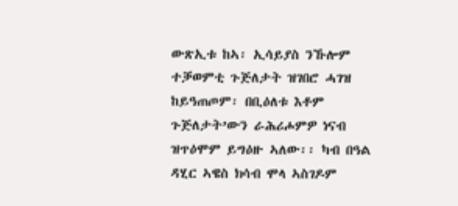ውጽኢቱ ከኣ፡ ኢሳይያስ ንኹሎም ተቓወምቲ ጉጅለታት ዝገበሮ ሓገዝ ከይዓጠጦም፡ በቢዕለቱ እቶም ጉጅለታት’ውን ራሕሪሖምዎ ነናብ ዝጥዕሞም ይግዕዙ ኣለው፡፡ ካብ በዓል ዳሂር ኣዌስ ክሳብ ሞላ ኣስገዶም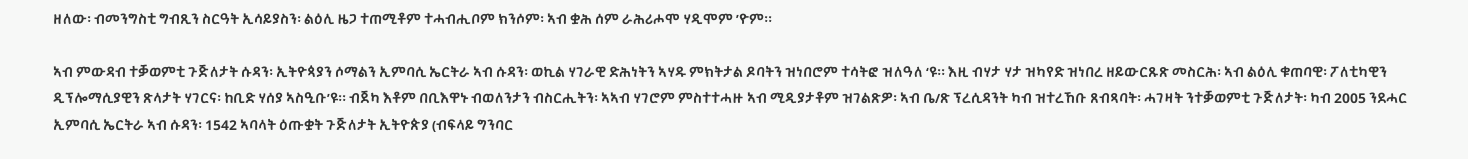ዘለው፡ ብመንግስቲ ግብጺን ስርዓት ኢሳይያስን፡ ልዕሊ ዜጋ ተጠሚቶም ተሓብሒቦም ክንሶም፡ ኣብ ቋሕ ሰም ራሕሪሖሞ ሃዲሞም ’ዮም፡፡

ኣብ ምውዳብ ተቓወምቲ ጉጅለታት ሱዳን፡ ኢትዮጳያን ሶማልን ኢምባሲ ኤርትራ ኣብ ሱዳን፡ ወኪል ሃገራዊ ድሕነትን ኣሃዱ ምክትታል ዶባትን ዝነበሮም ተሳትፎ ዝለዓለ ‘ዩ፡፡ እዚ ብሃታ ሃታ ዝካየድ ዝነበረ ዘይውርጹጽ መስርሕ፡ ኣብ ልዕሊ ቁጠባዊ፡ ፖለቲካዊን ዲፕሎማሲያዊን ጽላታት ሃገርና፡ ከቢድ ሃሰያ ኣስዒቡ’ዩ፡፡ ብጀካ እቶም በቢእዋኑ ብወለንታን ብስርሒትን፡ ኣኣብ ሃገሮም ምስተተሓዙ ኣብ ሚዲያታቶም ዝገልጽዎ፡ ኣብ ቤ/ጽ ፕረሲዳንት ካብ ዝተረኸቡ ጸብጻባት፡ ሓገዛት ንተቓወምቲ ጉጅለታት፡ ካብ 2005 ንደሓር ኢምባሲ ኤርትራ ኣብ ሱዳን፡ 1542 ኣባላት ዕጡቋት ጉጅለታት ኢትዮጵያ (ብፍላይ ግንባር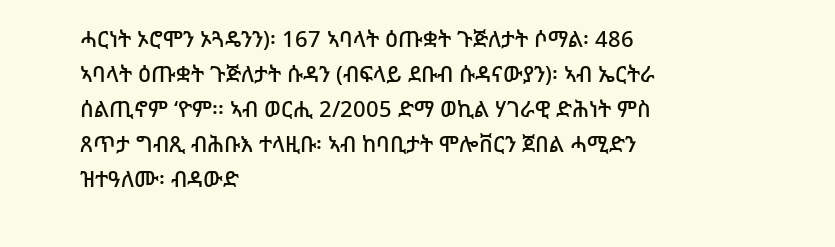ሓርነት ኦሮሞን ኦጓዴንን)፡ 167 ኣባላት ዕጡቋት ጉጅለታት ሶማል፡ 486 ኣባላት ዕጡቋት ጉጅለታት ሱዳን (ብፍላይ ደቡብ ሱዳናውያን)፡ ኣብ ኤርትራ ሰልጢኖም ‘ዮም፡፡ ኣብ ወርሒ 2/2005 ድማ ወኪል ሃገራዊ ድሕነት ምስ ጸጥታ ግብጺ ብሕቡእ ተላዚቡ፡ ኣብ ከባቢታት ሞሎቨርን ጀበል ሓሚድን ዝተዓለሙ፡ ብዳውድ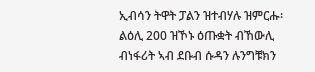ኢብሳን ትዋት ፓልን ዝተብሃሉ ዝምርሑ፡ ልዕሊ 200 ዝኾኑ ዕጡቋት ብኸውሊ ብነፋሪት ኣብ ደቡብ ሱዳን ሉንግቹክን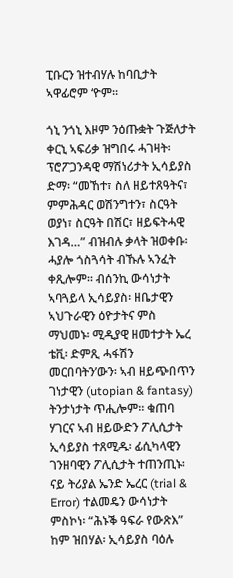ፒቡርን ዝተብሃሉ ከባቢታት ኣዋፊሮም ‘ዮም፡፡

ጎኒ ንጎኒ እዞም ንዕጡቋት ጉጅለታት ቀርኒ ኣፍሪቃ ዝግበሩ ሓገዛት፡ ፕሮፖጋንዳዊ ማሽነሪታት ኢሳይያስ ድማ፡ “መኸተ፣ ስለ ዘይተጸዓትና፣ ምምሕዳር ወሽንግተን፣ ስርዓት ወያነ፣ ስርዓት በሽር፣ ዘይፍትሓዊ እገዳ…” ብዝብሉ ቃላት ዝወቀቡ፡ ሓያሎ ጎስጓሳት ብኹሉ ኣንፈት ቀጺሎም፡፡ ብሰንኪ ውሳነታት ኣባጓይላ ኢሳይያስ፡ ዘቤታዊን ኣህጉራዊን ዕዮታትና ምስ ማህመኑ፡ ሚዲያዊ ዘመተታት ኤረ ቴቪ፡ ድምጺ ሓፋሽን መርበባትን’ውን፡ ኣብ ዘይጭበጥን ገነታዊን (utopian & fantasy) ትንታነታት ጥሒሎም፡፡ ቁጠባ ሃገርና ኣብ ዘይውድን ፖሊሲታት ኢሳይያስ ተጸሚዱ፡ ፊሲካላዊን ገንዘባዊን ፖሊሲታት ተጠንጢኑ፡ ናይ ትሪያል ኤንድ ኤረር (trial & Error) ተልመዴን ውሳነታት ምስኮነ፡ “ሕኑቕ ዓፍራ የውጽእ” ከም ዝበሃል፡ ኢሳይያስ ባዕሉ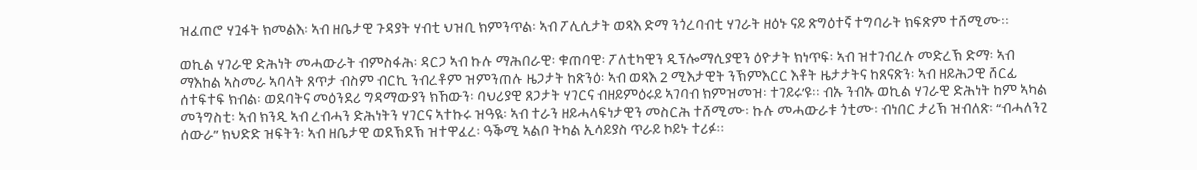ዝፈጠሮ ሃጓፋት ክመልእ፡ ኣብ ዘቤታዊ ጉዳያት ሃብቲ ህዝቢ ክምንጥል፡ ኣብ ፖሊሲታት ወጻእ ድማ ንጎረባብቲ ሃገራት ዘዕኑ ናይ ጽግዕተኛ ተግባራት ክፍጽም ተሸሚሙ፡፡

ወኪል ሃገራዊ ድሕነት መሓውራት ብምስፋሕ፡ ዳርጋ ኣብ ኩሉ ማሕበራዊ፡ ቁጠባዊ፡ ፖለቲካዊን ዲፕሎማሲያዊን ዕዮታት ክነጥፍ፡ ኣብ ዝተገብረሉ መድረኽ ድማ፡ ኣብ ማእከል ኣስመራ ኣባላት ጸጥታ ብስም ብርኪ ንብረቶም ዝምንጠሉ ዜጋታት ከጽንዕ፡ ኣብ ወጻእ 2 ሚእታዊት ንኽምእርር እቶት ዜታታትና ከጸናጽን፡ ኣብ ዘይሕጋዊ ሸርፊ ሰተፍተፍ ክብል፡ ወደባትና መዕንደሪ ግዳማውያን ክኸውን፡ ባህሪያዊ ጸጋታት ሃገርና ብዘይምዕሩይ ኣገባብ ክምዝመዝ፡ ተገይሩ’ዩ፡፡ ብኡ ንብኡ ወኪል ሃገራዊ ድሕነት ከም ኣካል መንግስቲ፡ ኣብ ክንዲ ኣብ ረብሓን ድሕነትን ሃገርና ኣተኩሩ ዝዓዪ፡ ኣብ ተራን ዘይሓላፍነታዊን መስርሕ ተሸሚሙ፡ ኩሉ መሓውራቱ ጎቲሙ፡ ብነበር ታሪኽ ዝብለጽ፡ “ብሓለንጊ ሰውራ” ክህድድ ዝፍትን፡ ኣብ ዘቤታዊ ወደኽደኽ ዝተዋፈረ፡ ዓቕሚ ኣልቦ ትካል ኢሳይያስ ጥራይ ኮይኑ ተሪፉ፡፡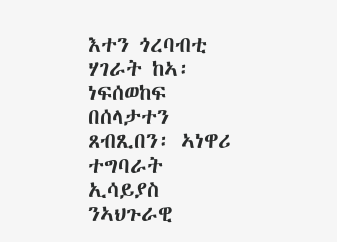እተን ጎረባብቲ ሃገራት ከኣ፡ ነፍሰወከፍ በሰላታተን ጸብጺበን፡ ኣነዋሪ ተግባራት ኢሳይያስ ንኣህጉራዊ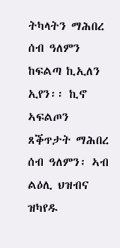ትካላትን ማሕበረ ሰብ ዓለምን ከፍልጣ ኪኢለን ኢየን፡፡ ኪኖ ኣፍልጦን ጸቕጥታት ማሕበረ ሰብ ዓለምን፡ ኣብ ልዕሊ ህዝብና ዝካየዱ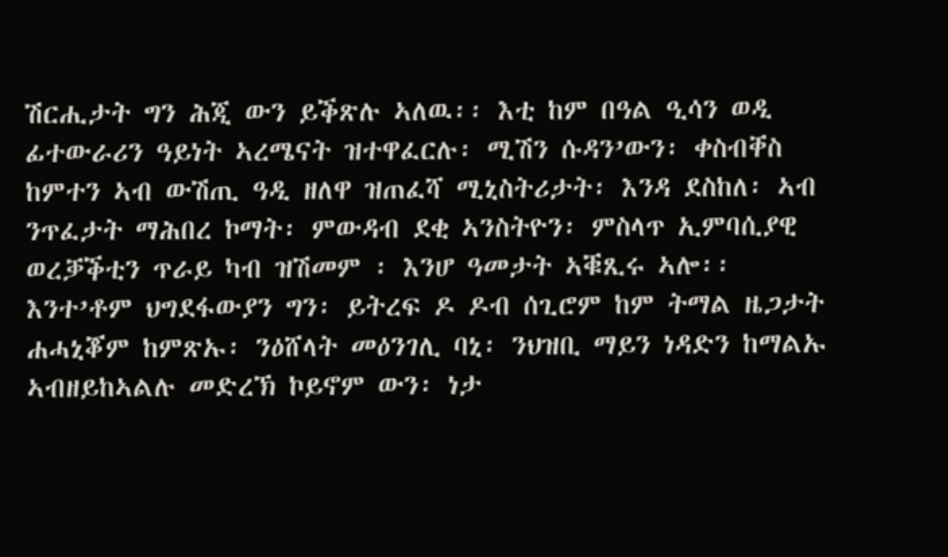ሽርሒታት ግን ሕጂ ውን ይቕጽሉ ኣለዉ፡፡ እቲ ከም በዓል ዒሳን ወዲ ፊተውራሪን ዓይነት ኣረሜናት ዝተዋፈርሉ፡ ሚሽን ሱዳን’ውን፡ ቀስብቐስ ከምተን ኣብ ውሽጢ ዓዲ ዘለዋ ዝጠፈሻ ሚኒስትሪታት፡ እንዳ ደስከለ፡ ኣብ ንጥፈታት ማሕበረ ኮማት፡ ምውዳብ ደቂ ኣንስትዮን፡ ምስላጥ ኢምባሲያዊ ወረቓቕቲን ጥራይ ካብ ዝሽመም ፡ እንሆ ዓመታት ኣቑጺሩ ኣሎ፡፡ እንተ’ቶም ህግደፋውያን ግን፡ ይትረፍ ዶ ዶብ ሰጊሮም ከም ትማል ዜጋታት ሐሓኒቖም ከምጽኡ፡ ንዕሸላት መዕንገሊ ባኒ፡ ንህዝቢ ማይን ነዳድን ከማልኡ ኣብዘይከኣልሉ መድረኽ ኮይኖም ውን፡ ነታ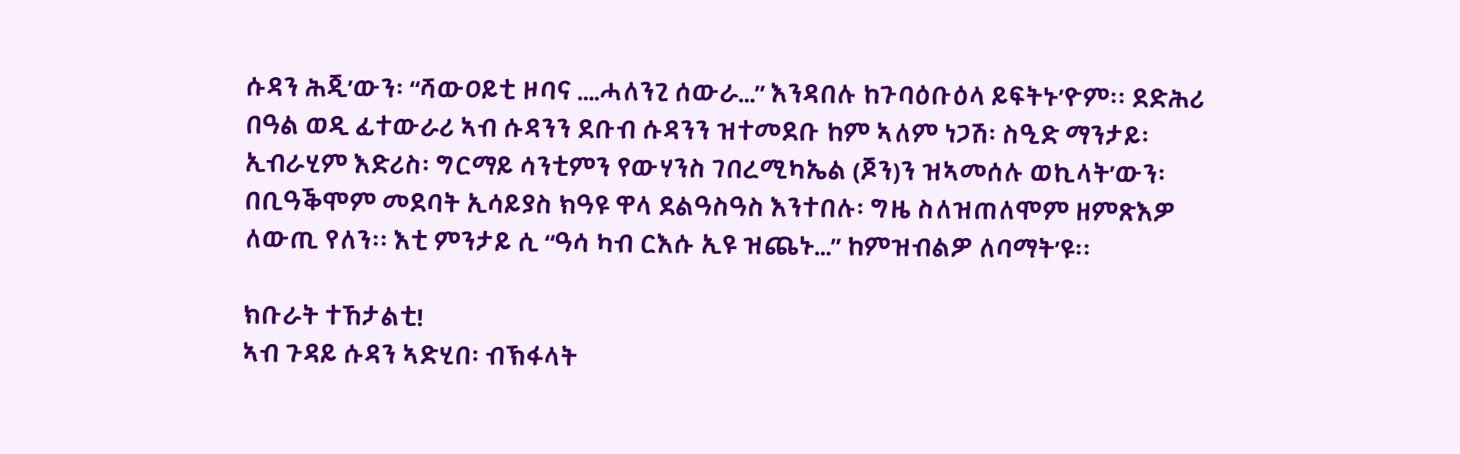ሱዳን ሕጂ’ውን፡ “ሻውዐይቲ ዞባና ….ሓለንጊ ሰውራ…” እንዳበሉ ከጉባዕቡዕላ ይፍትኑ’ዮም፡፡ ደድሕሪ በዓል ወዲ ፊተውራሪ ኣብ ሱዳንን ደቡብ ሱዳንን ዝተመደቡ ከም ኣለም ነጋሽ፡ ስዒድ ማንታይ፡ ኢብራሂም እድሪስ፡ ግርማይ ሳንቲምን የውሃንስ ገበረሚካኤል (ጆን)ን ዝኣመሰሉ ወኪላት’ውን፡ በቢዓቕሞም መደባት ኢሳይያስ ክዓዩ ዋላ ደልዓስዓስ እንተበሉ፡ ግዜ ስለዝጠለሞም ዘምጽእዎ ለውጢ የለን፡፡ እቲ ምንታይ ሲ “ዓሳ ካብ ርእሱ ኢዩ ዝጨኑ…” ከምዝብልዎ ለባማት’ዩ፡፡

ክቡራት ተኸታልቲ!
ኣብ ጉዳይ ሱዳን ኣድሂበ፡ ብኽፋላት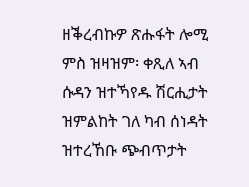ዘቕረብኩዎ ጽሑፋት ሎሚ ምስ ዝዛዝም፡ ቀጺለ ኣብ ሱዳን ዝተኻየዱ ሽርሒታት ዝምልከት ገለ ካብ ሰነዳት ዝተረኸቡ ጭብጥታት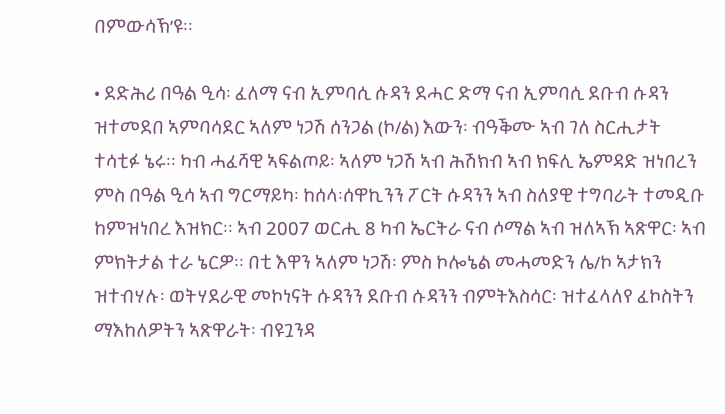በምውሳኽ’ዩ፡፡

• ደድሕሪ በዓል ዒሳ፡ ፈለማ ናብ ኢምባሲ ሱዳን ደሓር ድማ ናብ ኢምባሲ ደቡብ ሱዳን ዝተመደበ ኣምባሳደር ኣለም ነጋሽ ሰንጋል (ኮ/ል) እውን፡ ብዓቕሙ ኣብ ገለ ስርሒታት ተሳቲፉ ኔሩ፡፡ ካብ ሓፈሻዊ ኣፍልጦይ፡ ኣለም ነጋሽ ኣብ ሕሽክብ ኣብ ክፍሊ ኤምዳድ ዝነበረን ምስ በዓል ዒሳ ኣብ ግርማይካ፡ ከሰላ፡ሰዋኪንን ፖርት ሱዳንን ኣብ ስለያዊ ተግባራት ተመዲቡ ከምዝነበረ እዝክር፡፡ ኣብ 2007 ወርሒ 8 ካብ ኤርትራ ናብ ሶማል ኣብ ዝለኣኽ ኣጽዋር፡ ኣብ ምክትታል ተራ ኔርዎ፡፡ በቲ እዋን ኣለም ነጋሽ፡ ምስ ኮሎኔል መሓመድን ሌ/ኮ ኣታክን ዝተብሃሉ፡ ወትሃደራዊ መኮነናት ሱዳንን ደቡብ ሱዳንን ብምትእስሳር፡ ዝተፈላለየ ፈኮስትን ማእከለዎትን ኣጽዋራት፡ ብዩጓንዳ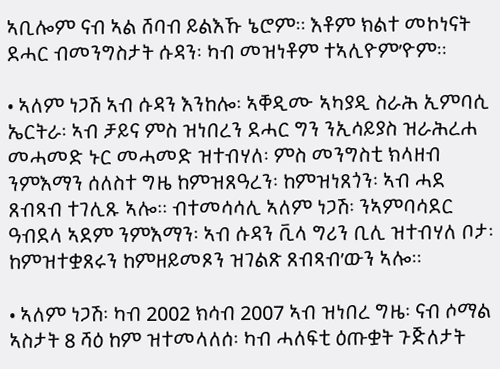ኣቢሎም ናብ ኣል ሸባብ ይልእኹ ኔሮም፡፡ እቶም ክልተ መኮነናት ደሓር ብመንግስታት ሱዳን፡ ካብ መዝነቶም ተኣሊዮም’ዮም፡፡

• ኣለም ነጋሽ ኣብ ሱዳን እንከሎ፡ ኣቐዲሙ ኣካያዲ ስራሕ ኢምባሲ ኤርትራ፡ ኣብ ቻይና ምስ ዝነበረን ደሓር ግን ንኢሳይያስ ዝራሕረሐ መሓመድ ኑር መሓመድ ዝተብሃለ፡ ምስ መንግስቲ ክላዘብ ንምእማን ሰለስተ ግዜ ከምዝጸዓረን፡ ከምዝነጸጎን፡ ኣብ ሓደ ጸብጻብ ተገሊጹ ኣሎ፡፡ ብተመሳሳሊ ኣለም ነጋሽ፡ ንኣምባሳደር ዓብደላ ኣደም ንምእማን፡ ኣብ ሱዳን ቪላ ግሪን ቢሊ ዝተብሃለ ቦታ፡ ከምዝተቋጸሩን ከምዘይመጾን ዝገልጽ ጸብጻብ’ውን ኣሎ፡፡

• ኣለም ነጋሽ፡ ካብ 2002 ክሳብ 2007 ኣብ ዝነበረ ግዜ፡ ናብ ሶማል ኣስታት 8 ሻዕ ከም ዝተመላለሰ፡ ካብ ሓለፍቲ ዕጡቋት ጉጅለታት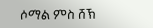ሶማል ምስ ሸኽ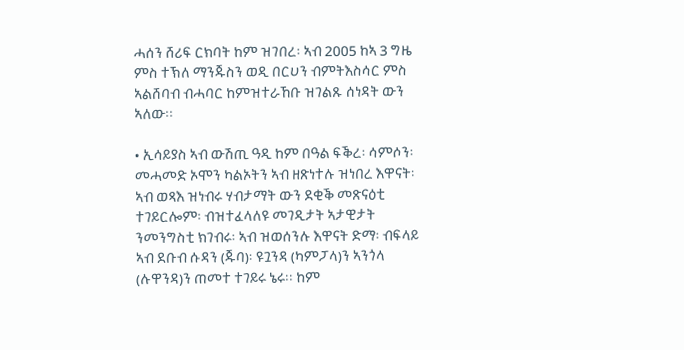ሓሰን ሸሪፍ ርክባት ከም ዝገበረ፡ ኣብ 2005 ከኣ 3 ግዜ ምስ ተኽለ ማንጁስን ወዲ በርሀን ብምትእስሳር ምስ ኣልሸባብ ብሓባር ከምዝተራኸቡ ዝገልጹ ሰነዳት ውን ኣለው፡፡

• ኢሳይያስ ኣብ ውሽጢ ዓዲ ከም በዓል ፍቕረ፡ ሳምሶን፡ መሓመድ ኦሞን ካልኦትን ኣብ ዘጽነተሉ ዝነበረ እዋናት፡ ኣብ ወጻእ ዝነብሩ ሃብታማት ውን ደቂቕ መጽናዕቲ ተገይርሎም፡ ብዝተፈላለዩ መገዲታት ኣታዊታት ንመንግስቲ ክገብሩ፡ ኣብ ዝወሰንሉ እዋናት ድማ፡ ብፍላይ ኣብ ደቡብ ሱዳን (ጁባ)፡ ዩጓንዳ (ካምፓላ)ን ኣንጎላ (ሉዋንዳ)ን ጠመተ ተገይሩ ኔሩ፡፡ ከም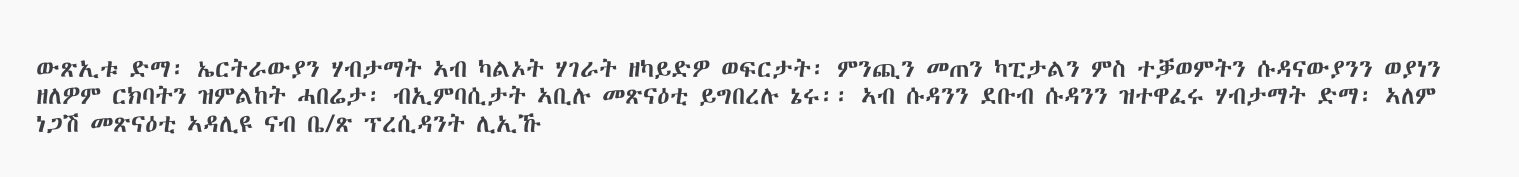ውጽኢቱ ድማ፡ ኤርትራውያን ሃብታማት ኣብ ካልኦት ሃገራት ዘካይድዎ ወፍርታት፡ ምንጪን መጠን ካፒታልን ምስ ተቓወምትን ሱዳናውያንን ወያነን ዘለዎም ርክባትን ዝምልከት ሓበሬታ፡ ብኢምባሲታት ኣቢሉ መጽናዕቲ ይግበረሉ ኔሩ፡፡ ኣብ ሱዳንን ደቡብ ሱዳንን ዝተዋፈሩ ሃብታማት ድማ፡ ኣለም ነጋሽ መጽናዕቲ ኣዳሊዩ ናብ ቤ/ጽ ፕረሲዳንት ሊኢኹ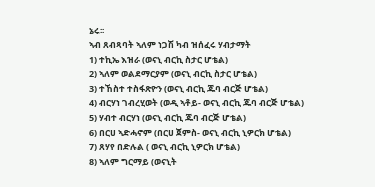ኔሩ፡፡
ኣብ ጸብጻባት ኣለም ነጋሽ ካብ ዝሰፈሩ ሃብታማት
1) ተኪኤ እዝራ (ወናኒ ብርኪ ስታር ሆቴል)
2) ኣለም ወልደማርያም (ወናኒ ብርኪ ስታር ሆቴል)
3) ተኸስተ ተስፋጽዮን (ወናኒ ብርኪ ጁባ ብርጅ ሆቴል)
4) ብርሃነ ገብረሂወት (ወዲ ኣቶይ- ወናኒ ብርኪ ጁባ ብርጅ ሆቴል)
5) ሃብተ ብርሃነ (ወናኒ ብርኪ ጁባ ብርጅ ሆቴል)
6) በርሀ ኣድሓኖም (በርሀ ጀምስ- ወናኒ ብርኪ ኒዎርክ ሆቴል)
7) ጸሃየ በድሉል ( ወናኒ ብርኪ ኒዎርክ ሆቴል)
8) ኣለም ግርማይ (ወናኒት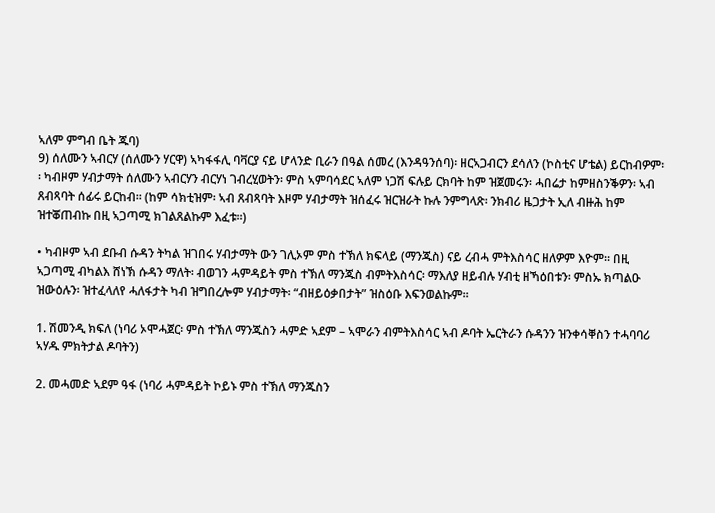ኣለም ምግብ ቤት ጁባ)
9) ሰለሙን ኣብርሃ (ሰለሙን ሃርዋ) ኣካፋፋሊ ባቫርያ ናይ ሆላንድ ቢራን በዓል ሰመረ (እንዳዓንሰባ)፡ ዘርኣጋብርን ደሳለን (ኮስቲና ሆቴል) ይርከብዎም፡፡ ካብዞም ሃብታማት ሰለሙን ኣብርሃን ብርሃነ ገብረሂወትን፡ ምስ ኣምባሳደር ኣለም ነጋሽ ፍሉይ ርክባት ከም ዝጀመሩን፡ ሓበሬታ ከምዘስንቕዎን፡ ኣብ ጸብጻባት ሰፊሩ ይርከብ፡፡ (ከም ሳክቲዝም፡ ኣብ ጸብጻባት እዞም ሃብታማት ዝሰፈሩ ዝርዝራት ኩሉ ንምግላጽ፡ ንክብሪ ዜጋታት ኢለ ብዙሕ ከም ዝተቖጠብኩ በዚ ኣጋጣሚ ክገልጸልኩም እፈቱ፡፡)

• ካብዞም ኣብ ደቡብ ሱዳን ትካል ዝገበሩ ሃብታማት ውን ገሊኦም ምስ ተኽለ ክፍላይ (ማንጁስ) ናይ ረብሓ ምትእስሳር ዘለዎም እዮም፡፡ በዚ ኣጋጣሚ ብካልእ ሸነኽ ሱዳን ማለት፡ ብወገን ሓምዳይት ምስ ተኽለ ማንጁስ ብምትእስሳር፡ ማእለያ ዘይብሉ ሃብቲ ዘኻዕበቱን፡ ምስኡ ክጣልዑ ዝውዕሉን፡ ዝተፈላለየ ሓለፋታት ካብ ዝግበረሎም ሃብታማት፡ “ብዘይዕቃበታት” ዝስዕቡ እፍንወልኩም፡፡

1. ሽመንዲ ክፍለ (ነባሪ ኦሞሓጀር፡ ምስ ተኽለ ማንጁስን ሓምድ ኣደም – ኣሞራን ብምትእስሳር ኣብ ዶባት ኤርትራን ሱዳንን ዝንቀሳቐስን ተሓባባሪ ኣሃዱ ምክትታል ዶባትን)

2. መሓመድ ኣደም ዓፋ (ነባሪ ሓምዳይት ኮይኑ ምስ ተኽለ ማንጁስን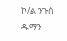ኮ/ል ንጉሰ ዱማን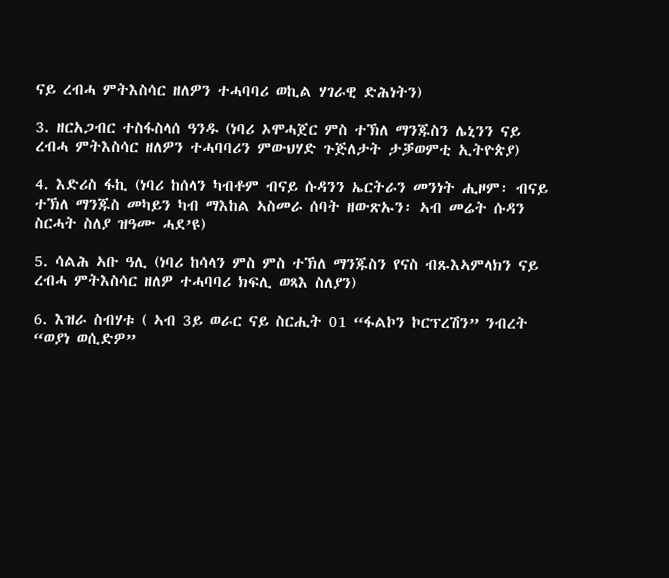ናይ ረብሓ ምትእስሳር ዘለዎን ተሓባባሪ ወኪል ሃገራዊ ድሕነትን)

3. ዘርአጋብር ተስፋስላሰ ዓንዱ (ነባሪ ኦሞሓጀር ምስ ተኽለ ማንጁስን ሌኒንን ናይ ረብሓ ምትእስሳር ዘለዎን ተሓባባሪን ምውህሃድ ጉጅለታት ታቓወምቲ ኢትዮጵያ)

4. እድሪስ ፋኪ (ነባሪ ከሰላን ካብቶም ብናይ ሱዳንን ኤርትራን መንነት ሒዞም፡ ብናይ ተኽለ ማንጁስ መካይን ካብ ማእከል ኣስመራ ሰባት ዘውጽኡን፡ ኣብ መሬት ሱዳን ስርሓት ስለያ ዝዓሙ ሓደ’ዩ)

5. ሳልሕ ኣቡ ዓሊ (ነባሪ ከሳላን ምስ ምስ ተኽለ ማንጁስን የናስ ብጹእኣምላክን ናይ ረብሓ ምትእስሳር ዘለዎ ተሓባባሪ ክፍሊ ወጻእ ስለያን)

6. እዝራ ስብሃቱ ( ኣብ 3ይ ወራር ናይ ስርሒት 01 “ፋልኮን ኮርፕረሽን” ንብረት “ወያነ ወሲድዎ”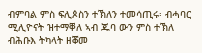ብምባል ምስ ፍሊጶስን ተኽለን ተመሳጢሩ፡ ብሓባር ሚሊዮናት ዝተማቐለ ኣብ ጁባ ውን ምስ ተኽለ ብሕቡእ ትካላት ዘቖመ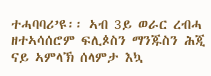ተሓባባሪ’ዩ፡፡ ኣብ 3ይ ወራር ረብሓ ዘተኣሳሰሮም ፍሊጶስን ማንጁስን ሕጂ ናይ ኣምላኽ ሰላምታ እኳ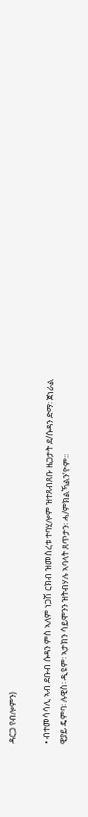ዳርጋ የብሎምን)

• ብተመሳሳሊ ኣብ ደቡብ ሱዳን ምስ ኣለም ነጋሽ ርክብ ዝመስረቱ ተባሂሎም ዝተጸብጸቡ ዜጋታት ደ/ሱዳን ድማ፡ ጀነራል ዊያይ ዴምባ፡ ሉዊስ፡ ዲዩም፡ ኣታክን ሳይሞንን ዝትብሃሉ ኣባላት ጸጥታን፡ ሓ/ምክልኻልን’ዮም፡፡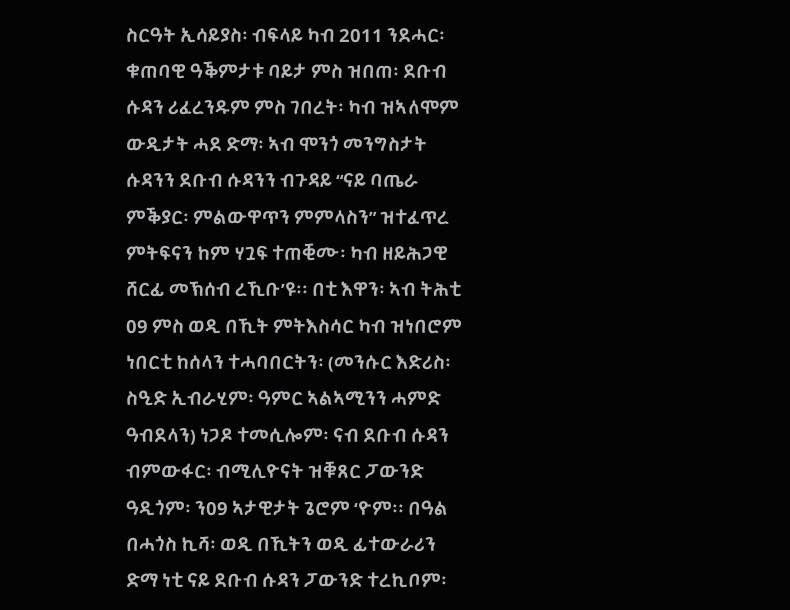ስርዓት ኢሳይያስ፡ ብፍላይ ካብ 2011 ንደሓር፡ ቁጠባዊ ዓቕምታቱ ባይታ ምስ ዝበጠ፡ ደቡብ ሱዳን ሪፈረንዱም ምስ ገበረት፡ ካብ ዝኣለሞም ውዲታት ሓደ ድማ፡ ኣብ ሞንጎ መንግስታት ሱዳንን ደቡብ ሱዳንን ብጉዳይ “ናይ ባጤራ ምቕያር፡ ምልውዋጥን ምምላስን” ዝተፈጥረ ምትፍናን ከም ሃጓፍ ተጠቒሙ፡ ካብ ዘይሕጋዊ ሸርፊ መኽሰብ ረኺቡ’ዩ፡፡ በቲ እዋን፡ ኣብ ትሕቲ 09 ምስ ወዲ በኺት ምትእስሳር ካብ ዝነበሮም ነበርቲ ከሰላን ተሓባበርትን፡ (መንሱር እድሪስ፡ ስዒድ ኢብራሂም፡ ዓምር ኣልኣሚንን ሓምድ ዓብደላን) ነጋዶ ተመሲሎም፡ ናብ ደቡብ ሱዳን ብምውፋር፡ ብሚሊዮናት ዝቑጸር ፓውንድ ዓዲጎም፡ ን09 ኣታዊታት ጌሮም ‘ዮም፡፡ በዓል በሓጎስ ኪሻ፡ ወዲ በኺትን ወዲ ፊተውራሪን ድማ ነቲ ናይ ደቡብ ሱዳን ፓውንድ ተረኪቦም፡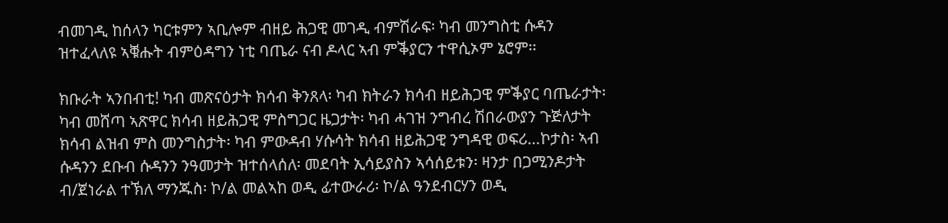ብመገዲ ከሰላን ካርቱምን ኣቢሎም ብዘይ ሕጋዊ መገዲ ብምሽራፍ፡ ካብ መንግስቲ ሱዳን ዝተፈላለዩ ኣቑሑት ብምዕዳግን ነቲ ባጤራ ናብ ዶላር ኣብ ምቕያርን ተዋሲኦም ኔሮም፡፡

ክቡራት ኣንበብቲ! ካብ መጽናዕታት ክሳብ ቅንጸላ፡ ካብ ክትራን ክሳብ ዘይሕጋዊ ምቕያር ባጤራታት፡ ካብ መሸጣ ኣጽዋር ክሳብ ዘይሕጋዊ ምስግጋር ዜጋታት፡ ካብ ሓገዝ ንግብረ ሽበራውያን ጉጅለታት ክሳብ ልዝብ ምስ መንግስታት፡ ካብ ምውዳብ ሃሱሳት ክሳብ ዘይሕጋዊ ንግዳዊ ወፍሪ…ኮታስ፡ ኣብ ሱዳንን ደቡብ ሱዳንን ንዓመታት ዝተሰላሰለ፡ መደባት ኢሳይያስን ኣሳሰይቱን፡ ዛንታ በጋሚንዶታት ብ/ጀነራል ተኽለ ማንጁስ፡ ኮ/ል መልኣከ ወዲ ፊተውራሪ፡ ኮ/ል ዓንደብርሃን ወዲ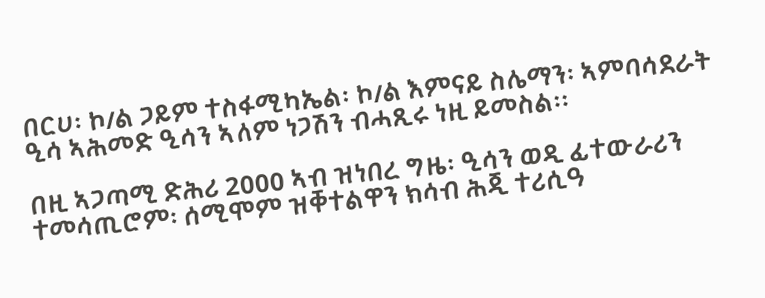በርሀ፡ ኮ/ል ጋይም ተስፋሚካኤል፡ ኮ/ል እምናይ ስሌማን፡ ኣምባሳደራት ዒሳ ኣሕመድ ዒሳን ኣለም ነጋሽን ብሓጺሩ ነዚ ይመስል፡፡

በዚ ኣጋጣሚ ድሕሪ 2000 ኣብ ዝነበረ ግዜ፡ ዒሳን ወዲ ፊተውራሪን ተመሳጢሮም፡ ሰሚሞም ዝቐተልዋን ክሳብ ሕጂ ተሪሲዓ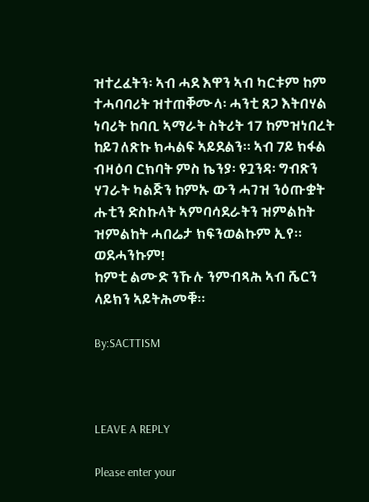ዝተረፈትን፡ ኣብ ሓደ እዋን ኣብ ካርቱም ከም ተሓባባሪት ዝተጠቐሙላ፡ ሓንቲ ጸጋ እትበሃል ነባሪት ከባቢ ኣማራት ስትሪት 17 ከምዝነበረት ከይገለጽኩ ክሓልፍ ኣይደልን፡፡ ኣብ 7ይ ክፋል ብዛዕባ ርክባት ምስ ኬንያ፡ ዩጓንዳ፡ ግብጽን ሃገራት ካልጅን ከምኡ ውን ሓገዝ ንዕጡቋት ሑቲን ድስኩላት ኣምባሳደራትን ዝምልከት ዝምልከት ሓበሬታ ክፍንወልኩም ኢየ፡፡
ወደሓንኩም!
ከምቲ ልሙድ ንኹሉ ንምብጻሕ ኣብ ሼርን ላይክን ኣይትሕመቑ፡፡

By:SACTTISM



LEAVE A REPLY

Please enter your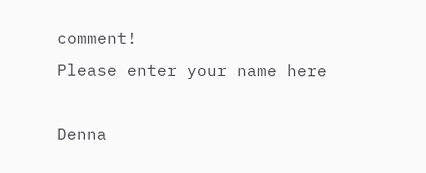comment!
Please enter your name here

Denna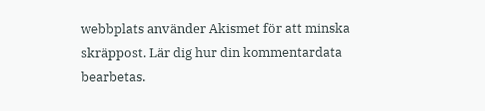webbplats använder Akismet för att minska skräppost. Lär dig hur din kommentardata bearbetas.